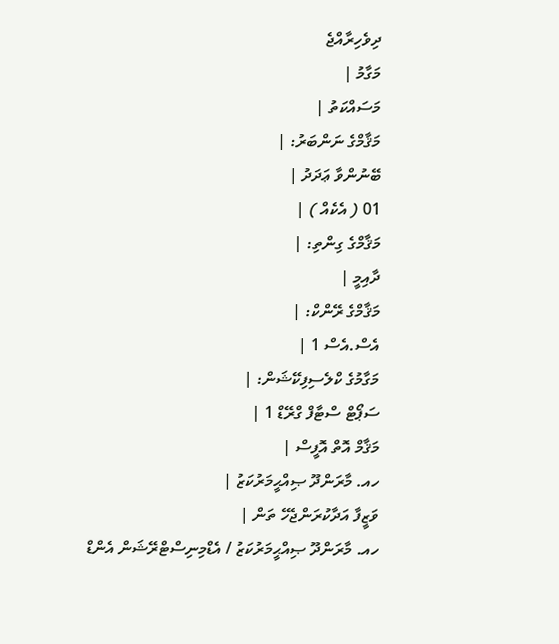ދިވެހިރާއްޖެ
މަގާމު |
މަސައްކަތު |
މަޤާމްގެ ނަންބަރު: |
ބޭނުންވާ ޢަދަދު |
01 ( އެކެއް ) |
މަޤާމްގެ ގިންތި: |
ދާއިމީ |
މަޤާމްގެ ރޭންކް: |
އެސް.އެސް 1 |
މަގާމުގެ ކްލެސިފިކޭޝަން: |
ސަޕޯޓް ސްޓާފް ގްރޭޑް 1 |
މަޤާމް އޮތް އޮފީސް |
ހއ. މާރަންދޫ ޞިއްޙީމަރުކަޒު |
ވަޒީފާ އަދާކުރަންޖެހޭ ތަން |
ހއ. މާރަންދޫ ޞިއްޙީމަރުކަޒު / އެޑްމިނިސްޓްރޭޝަން އެންޑް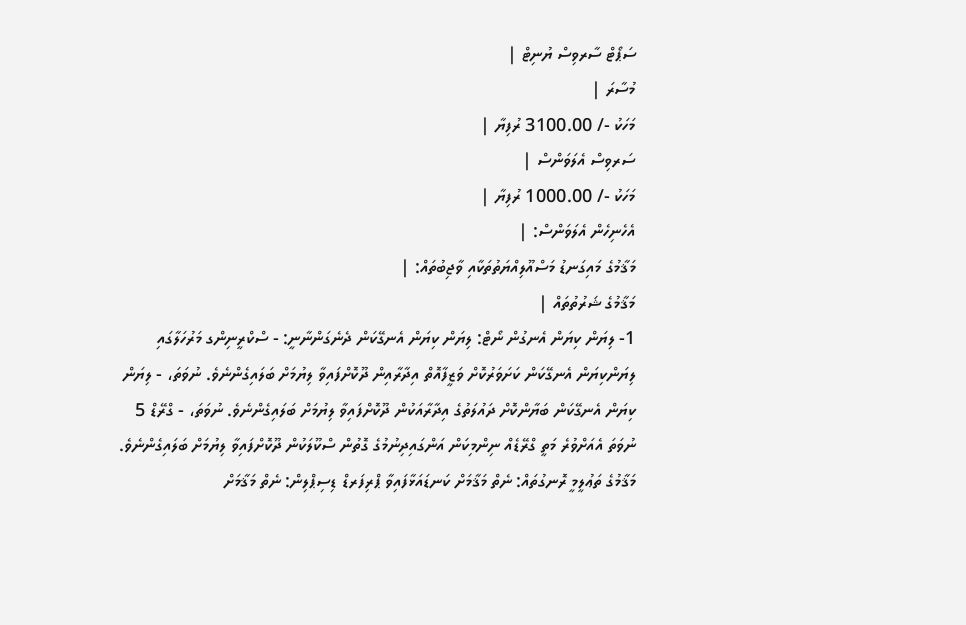ސަޕޯޓް ސާރވިސް ޔުނިޓް |
މުސާރަ |
މަހަކު -/ 3100.00 ރުފިޔާ |
ސަރވިސް އެލަވަންސް |
މަހަކު -/ 1000.00 ރުފިޔާ |
އެހެނިހެން އެލަވަންސް: |
މަޤާމުގެ މައިގަނޑު މަސްއޫލިއްޔަތުތަކާއި ވާޖިބުތައް: |
މަޤާމުގެ ޝަރުތުތައް |
1- ލިޔަން ކިޔަން އެނގުން ނޯޓް: ލިޔަން ކިޔަން އެނގޭކަން ދެނެގަންނާނީ: - ސްކްރީނިންގ މަރުހަލާގައި ލިޔަންކިޔަން އެނގޭކަން ކަށަވަރުކޮށް ވަޒީފާއޮތް އިދާރާއިން ދޫކޮށްފައިވާ ލިޔުމަށް ބަލައިގެންނެވެ. ނުވަތަ، - ލިޔަން ކިޔަން އެނގޭކަން ބަޔާންކޮށް ދައުލަތުގެ އިދާރާއަކުން ދޫކޮށްފައިވާ ލިޔުމަށް ބަލައިގެންނެވެ. ނުވަތަ، - ގްރޭޑް 5 ނުވަތަ އެއަށްވުރެ މަތީ ގްރޭޑެއް ނިންމިކަން އަންގައިދިނުމުގެ ގޮތުން ސްކޫލަކުން ދޫކޮށްފައިވާ ލިޔުމަށް ބަލައިގެންނެވެ.
މަޤާމުގެ ތަޢުލީމީ ރޮނގުތައް: ނެތް މަޤާމަށް ކަނޑައަޅާފައިވާ ޕްރިފަރޑް ޑިސިޕްލިން: ނެތް މަޤާމަށް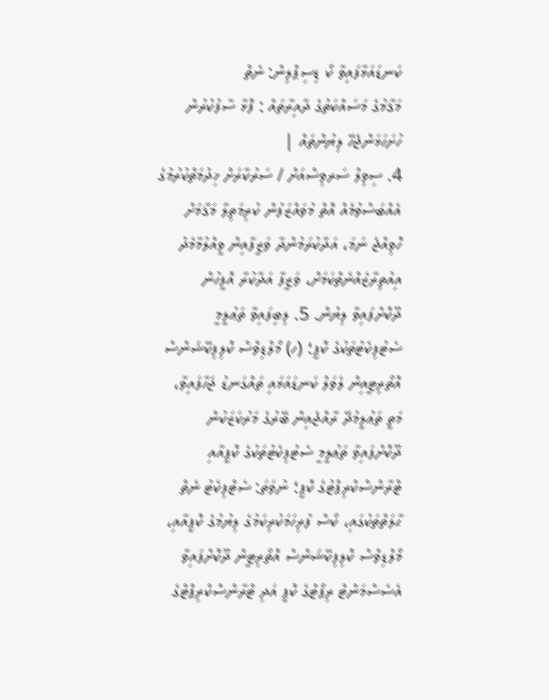ކަނޑައަޅާފައިވާ ކޯ ޑިސިޕްލިން: ނެތް
މަޤާމުގެ މަސައްކަތުގެ ދާއިރާތައް : ފޮޅާ ސާފުކުރުން
ހުށަހަޅަންޖެހޭ ލިޔުންތައް |
4. ސިވިލް ސަރވިސްއަށް / ސަރުކާރަށް ޚިދުމަތްކުރުމުގެ އެއްބަސްވުމެއް އޮތް މުވައްޒަފުން ކުރިމަތިލާ މަޤާމަށް ހޮވިއްޖެ ނަމަ، އަދާކުރަމުންދާ ވަޒީފާއިން ވީއްލުމާމެދު އިއުތިރާޒެއްނެތްކަމަށް، ވަޒީފާ އަދާކުރާ އޮފީހުން ދޫކޮށްފައިވާ ލިޔުން. 5. ލިބިފައިވާ ތަޢުލީމީ ސެޓުފިކެޓުތަކުގެ ކޮޕީ؛ (ހ) މޯލްޑިވްސް ކޮލިފިކޭޝަންސް އޮތޯރިޓީއިން ލެވަލް ކަނޑައަޅައި ތައްގަނޑު ޖަހާފައިވާ، މަތީ ތަޢުލީމުދޭ ރާއްޖެއިން ބޭރުގެ މަރުކަޒަކުން ދޫކޮށްފައިވާ ތަޢުލީމީ ސެޓުފިކެޓުތަކުގެ ކޮޕީއާއި ޓްރާންސްކްރިޕްޓުގެ ކޮޕީ؛ ނުވަތަ: ސެޓްފިކެޓު ނެތް ޙާލަތްތަކުގައި، ކޯސް ފުރިހަމަކުރިކަމުގެ ލިޔުމުގެ ކޮޕީއާއި، މޯލްޑިވްސް ކޮލިފިކޭޝަންސް އޮތޯރިޓީން ދޫކޮށްފައިވާ އެސެސްމަންޓް ރިޕޯޓްގެ ކޮޕީ އަދި ޓްރާންސްކްރިޕްޓްގެ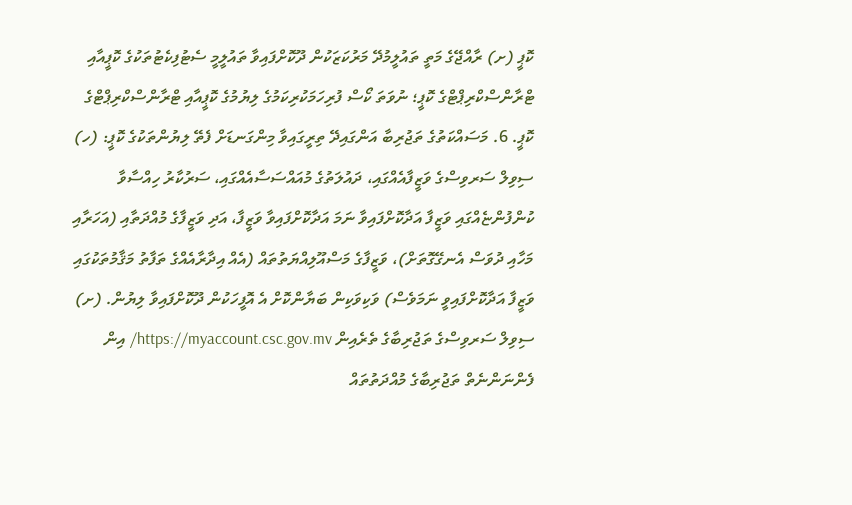ކޮޕީ (ށ) ރާއްޖޭގެ މަތީ ތައުލީމުދޭ މަރުކަޒަކުން ދޫކޮށްފައިވާ ތައުލީމީ ސެޓުފިކެޓުތަކުގެ ކޮޕީއާއި ޓްރާންސްކްރިޕްޓްގެ ކޮޕީ؛ ނުވަތަ ކޯސް ފުރިހަމަކުރިކަމުގެ ލިޔުމުގެ ކޮޕީއާއި ޓްރާންސްކްރިޕްޓްގެ ކޮޕީ. 6. މަސައްކަތުގެ ތަޖުރިބާ އަންގައިދޭ ތިރީގައިވާ މިންގަނޑަށް ފެތޭ ލިޔުންތަކުގެ ކޮޕީ: (ހ) ސިވިލް ސަރވިސްގެ ވަޒީފާއެއްގައި، ދައުލަތުގެ މުއައްސަސާއެއްގައި، ސަރުކާރު ހިއްސާވާ ކުންފުންޏެއްގައި ވަޒީފާ އަދާކޮށްފައިވާ ނަމަ އަދާކޮށްފައިވާ ވަޒީފާ، އަދި ވަޒީފާގެ މުއްދަތާއި (އަހަރާއި މަހާއި ދުވަސް އެނގޭގޮތަށް)، ވަޒީފާގެ މަސްއޫލިއްޔަތުތައް (އެއް އިދާރާއެއްގެ ތަފާތު މަޤާމުތަކުގައި ވަޒީފާ އަދާކޮށްފައިވީ ނަމަވެސް) ވަކިވަކިން ބަޔާންކޮށް އެ އޮފީހަކުން ދޫކޮށްފައިވާ ލިޔުން. (ށ) ސިވިލް ސަރވިސްގެ ތަޖުރިބާގެ ތެރެއިން https://myaccount.csc.gov.mv/ އިން ފެންނަންނެތް ތަޖުރިބާގެ މުއްދަތުތައް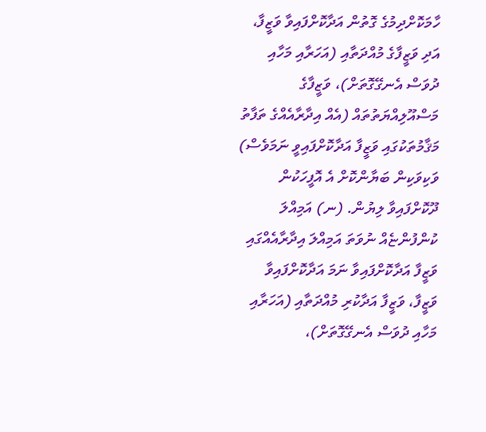ހާމަކޮށްދިމުގެ ގޮތުން އަދާކޮށްފައިވާ ވަޒީފާ، އަދި ވަޒީފާގެ މުއްދަތާއި (އަހަރާއި މަހާއި ދުވަސް އެނގޭގޮތަށް)، ވަޒީފާގެ މަސްއޫލިއްޔަތުތައް (އެއް އިދާރާއެއްގެ ތަފާތު މަޤާމުތަކުގައި ވަޒީފާ އަދާކޮށްފައިވީ ނަމަވެސް) ވަކިވަކިން ބަޔާންކޮށް އެ އޮފީހަކުން ދޫކޮށްފައިވާ ލިޔުން. (ނ) އަމިއްލަ ކުންފުންޏެއް ނުވަތަ އަމިއްލަ އިދާރާއެއްގައި ވަޒީފާ އަދާކޮށްފައިވާ ނަމަ އަދާކޮށްފައިވާ ވަޒީފާ، ވަޒީފާ އަދާކުރި މުއްދަތާއި (އަހަރާއި މަހާއި ދުވަސް އެނގޭގޮތަށް)،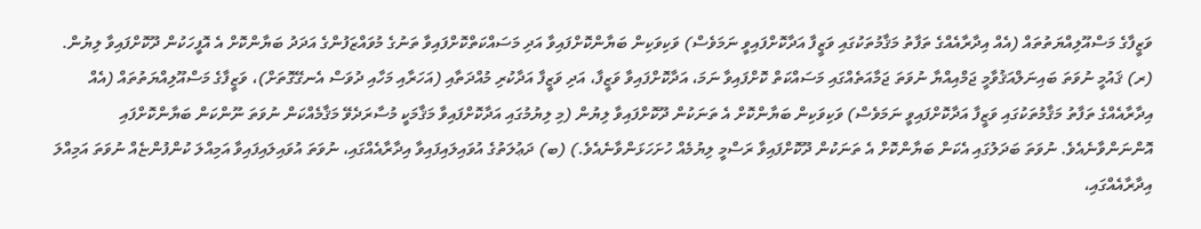ވަޒީފާގެ މަސްއޫލިއްޔަތުތައް (އެއް އިދާރާއެއްގެ ތަފާތު މަޤާމުތަކުގައި ވަޒީފާ އަދާކޮށްފައިވީ ނަމަވެސް) ވަކިވަކިން ބަޔާންކޮށްފައިވާ އަދި މަސައްކަތްކޮށްފައިވާ ތަނުގެ މުވައްޒަފުންގެ އަދަދު ބަޔާންކޮށް އެ އޮފީހަކުން ދޫކޮށްފައިވާ ލިޔުން. (ރ) ޤައުމީ ނުވަތަ ބައިނަލްއަޤުވާމީ ޖަމްއިއްޔާ ނުވަތަ ޖަމާއަތެއްގައި މަސައްކަތް ކޮށްފައިވާ ނަމަ، އަދާކޮށްފައިވާ ވަޒީފާ، އަދި ވަޒީފާ އަދާކުރި މުއްދަތާއި (އަހަރާއި މަހާއި ދުވަސް އެނގޭގޮތަށް)، ވަޒީފާގެ މަސްއޫލިއްޔަތުތައް (އެއް އިދާރާއެއްގެ ތަފާތު މަޤާމުތަކުގައި ވަޒީފާ އަދާކޮށްފައިވީ ނަމަވެސް) ވަކިވަކިން ބަޔާންކޮށް އެ ތަނަކުން ދޫކޮށްފައިވާ ލިޔުން (މި ލިޔުމުގައި އަދާކޮށްފައިވާ މަޤާމަކީ މުސާރަދެވޭ މަޤާމެއްކަން ނުވަތަ ނޫންކަން ބަޔާންކޮށްފައި އޮންނަންވާނެއެވެ. ނުވަތަ ބަދަލުގައި އެކަން ބަޔާންކޮށް އެ ތަނަކުން ދޫކޮށްފައިވާ ރަސްމީ ލިޔުމެއް ހުށަހަޅަންވާނެއެވެ.) (ބ) ދަޢުލަތުގެ އުވައިލައިފައިވާ އިދާރާއެއްގައި، ނުވަތަ އުވައިލައިފައިވާ އަމިއްލަ ކުންފުންޏެއް ނުވަތަ އަމިއްލަ އިދާރާއެއްގައި،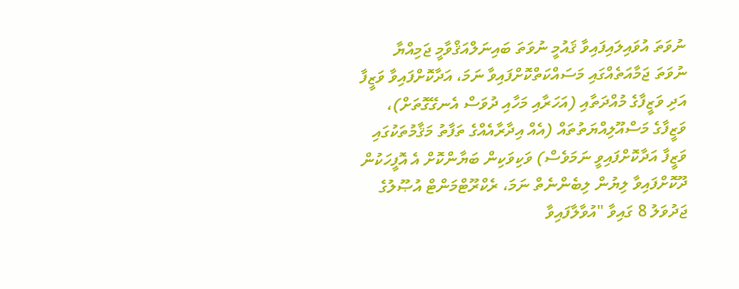ނުވަތަ އުވައިލައިފައިވާ ޤައުމީ ނުވަތަ ބައިނަލްއަޤްވާމީ ޖަމިއްޔާ ނުވަތަ ޖަމާއަތެއްގައި މަސައްކަތްކޮށްފައިވާ ނަމަ، އަދާކޮށްފައިވާ ވަޒީފާ އަދި ވަޒީފާގެ މުއްދަތާއި (އަހަރާއި މަހާއި ދުވަސް އެނގޭގޮތަށް)، ވަޒީފާގެ މަސްއޫލިއްޔަތުތައް (އެއް އިދާރާއެއްގެ ތަފާތު މަޤާމުތަކުގައި ވަޒީފާ އަދާކޮށްފައިވީ ނަމަވެސް) ވަކިވަކިން ބަޔާންކޮށް އެ އޮފީހަކުން ދޫކޮށްފައިވާ ލިޔުން ލިބެންނެތް ނަމަ، ރެކްރޫޓްމަންޓް އުޞޫލުގެ ޖަދުވަލު 8 ގައިވާ "އުވާލާފައިވާ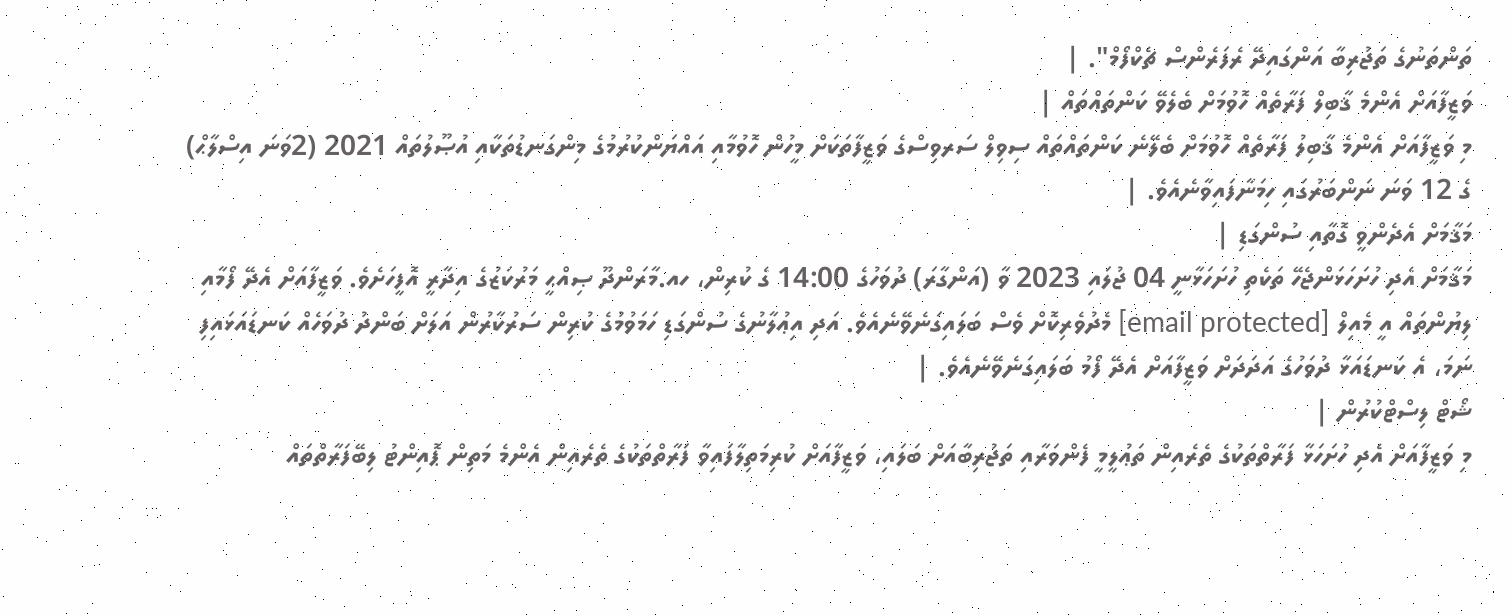ތަންތަނުގެ ތަޖުރިބާ އަންގައިދޭ ރެފަރެންސް ޗެކްފޯމް". |
ވަޒީފާއަށް އެންމެ ޤާބިލް ފަރާތެއް ހޮވުމަށް ބެލެވޭ ކަންތައްތައް |
މި ވަޒީފާއަށް އެންމެ ޤާބިލު ފަރާތެއް ހޮވުމަށް ބެލޭނެ ކަންތައްތައް ސިވިލް ސަރވިސްގެ ވަޒީފާތަކަށް މީހުން ހޮވުމާއި އައްޔަންކުރުމުގެ މިންގަނޑުތަކާއި އުޞޫލުތައް 2021 (2ވަނަ އިސްލާޙް) ގެ 12 ވަނަ ނަންބަރުގައި ހިމަނާފައިވާނެއެވެ. |
މަޤާމަށް އެދެންވީ ގޮތާއި ސުންގަޑި |
މަޤާމަށް އެދި ހުށަހަޅަންޖެހޭ ތަކެތި ހުށަހަޅާނީ 04 ޖުލައި 2023 ވާ (އަންގާރަ) ދުވަހުގެ 14:00 ގެ ކުރިން، ހއ.މާރަންދޫ ޞިއްޙީ މަރުކަޒުގެ އިދާރީ އޮފީހަށެވެ. ވަޒީފާއަށް އެދޭ ފޯމާއި ލިޔުންތައް އީ މެއިލް [email protected] މެދުވެރިކޮށް ވެސް ބަލައިގަނެވޭނެއެވެ. އަދި އިޢުލާނުގެ ސުންގަޑި ހަމަވުމުގެ ކުރިން ސަރުކާރުން އަލަށް ބަންދު ދުވަހެއް ކަނޑައަޅައިފި ނަމަ، އެ ކަނޑައަޅާ ދުވަހުގެ އަދަދަށް ވަޒީފާއަށް އެދޭ ފޯމު ބަލައިގަނެވޭނެއެވެ. |
ޝޯޓް ލިސްޓްކުރުން |
މި ވަޒީފާއަށް އެދި ހުށަހަޅާ ފަރާތްތަކުގެ ތެރެއިން ތަޢުލީމީ ފެންވަރާއި ތަޖުރިބާއަށް ބަލައި، ވަޒީފާއަށް ކުރިމަތިލާފައިވާ ފަރާތްތަކުގެ ތެރެއިން އެންމެ މަތިން ޕޮއިންޓު ލިބޭފަރާތްތައް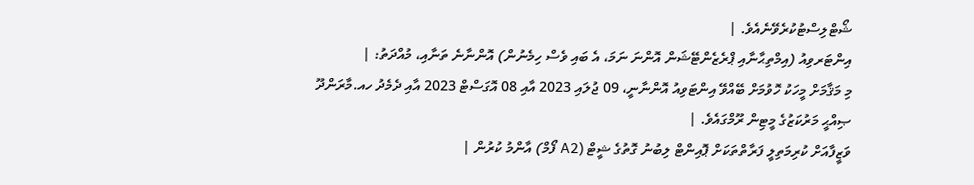ޝޯޓްލިސްޓުކުރެވޭނެއެވެ. |
އިންޓަރވިއު (އިމްތިޙާނާއި ޕްރެޒެންޓޭޝަން އޮންނަ ނަމަ، އެ ބައި ވެސް ހިމެނުން) އޮންނާނެ ތަނާއި، މުއްދަތު: |
މި މަޤާމަށް މީހަކު ހޮވުމަށް ބޭއްވޭ އިންޓަވިއު އޮންނާނީ، 09 ޖުލައި 2023 އާއި 08 އޮގަސްޓް 2023 އާއި ދެމެދު ހއ.މާރަންދޫ ޞިއްޙީ މަރުކަޒުގެ މީޓިން ރޫމްގައެވެ. |
ވަޒީފާއަށް ކުރިމަތިލީ ފަރާތްތަކަށް ޕޮއިންޓް ލިބުނު ގޮތުގެ ޝީޓް (A2 ފޯމް) އާންމު ކުރުން |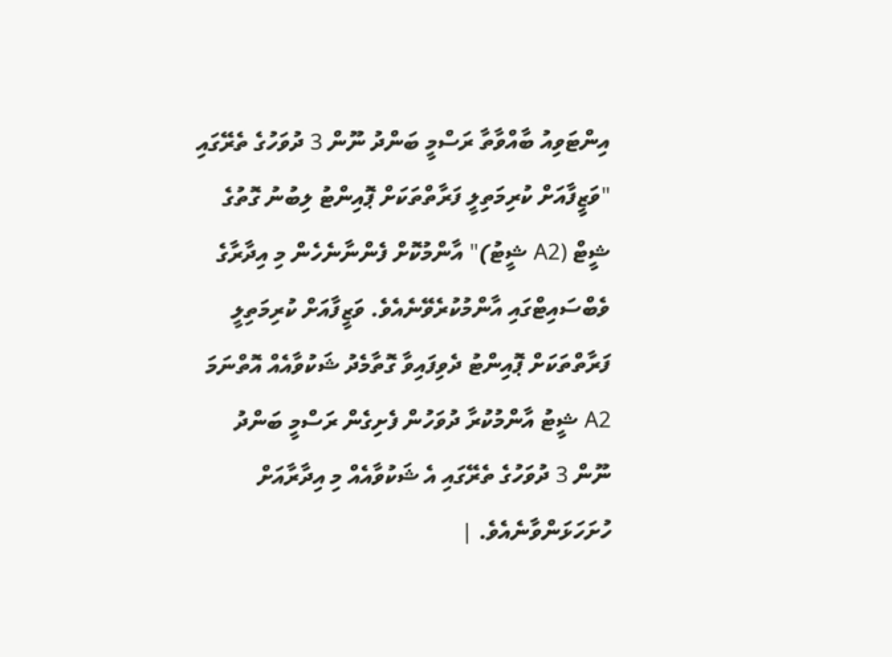އިންޓަވިއު ބާއްވާތާ ރަސްމީ ބަންދު ނޫން 3 ދުވަހުގެ ތެރޭގައި "ވަޒީފާއަށް ކުރިމަތިލީ ފަރާތްތަކަށް ޕޮއިންޓު ލިބުނު ގޮތުގެ ޝީޓް (A2 ޝީޓު)" އާންމުކޮށް ފެންނާނެހެން މި އިދާރާގެ ވެބްސައިޓްގައި އާންމުކުރެވޭނެއެވެ. ވަޒީފާއަށް ކުރިމަތިލީ ފަރާތްތަކަށް ޕޮއިންޓު ދެވިފައިވާ ގޮތާމެދު ޝަކުވާއެއް އޮތްނަމަ A2 ޝީޓު އާންމުކުރާ ދުވަހުން ފެށިގެން ރަސްމީ ބަންދު ނޫން 3 ދުވަހުގެ ތެރޭގައި އެ ޝަކުވާއެއް މި އިދާރާއަށް ހުށަހަޅަންވާނެއެވެ. |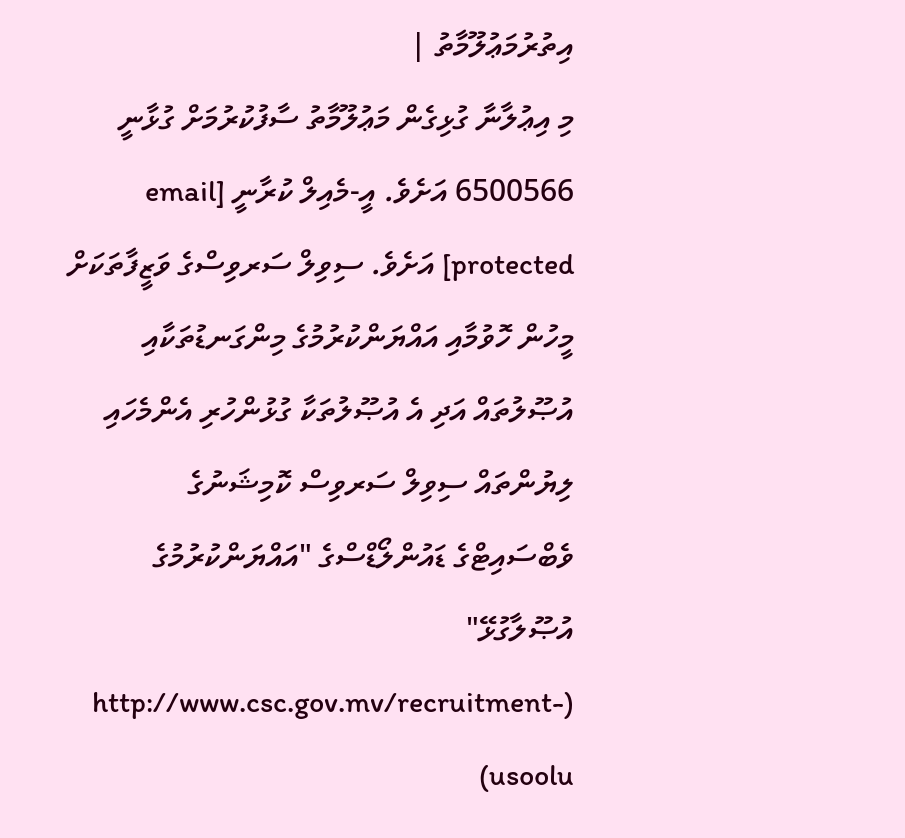އިތުރުމަޢުލޫމާތު |
މި އިޢުލާނާ ގުޅިގެން މަޢުލޫމާތު ސާފުކުރުމަށް ގުޅާނީ 6500566 އަށެވެ. އީ-މެއިލް ކުރާނީ [email protected] އަށެވެ. ސިވިލް ސަރވިސްގެ ވަޒީފާތަކަށް މީހުން ހޮވުމާއި އައްޔަންކުރުމުގެ މިންގަނޑުތަކާއި އުޞޫލުތައް އަދި އެ އުޞޫލުތަކާ ގުޅުންހުރި އެންމެހައި ލިޔުންތައް ސިވިލް ސަރވިސް ކޮމިޝަނުގެ ވެބްސައިޓްގެ ޑައުންލޯޑްސްގެ "އައްޔަންކުރުމުގެ އުޞޫލާގުޅޭ" (http://www.csc.gov.mv/recruitment-usoolu)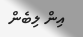އިން ލިބެން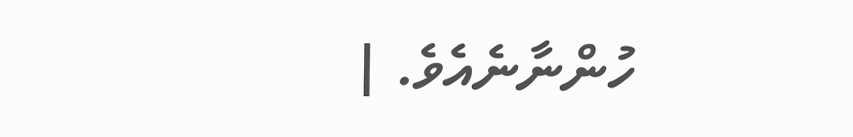ހުންނާނެއެވެ. |